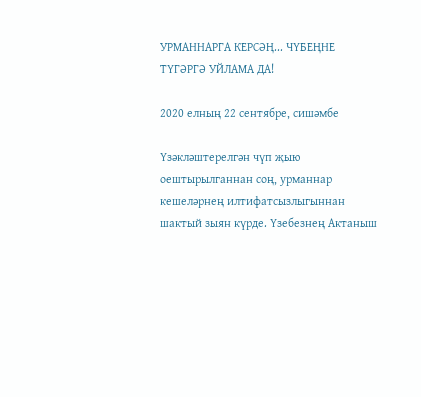УРМАННАРГА КЕРСӘҢ... ЧҮБЕҢНЕ ТҮГӘРГӘ УЙЛАМА ДА!

2020 елның 22 сентябре, сишәмбе

Үзәкләштерелгән чүп җыю оештырылганнан соң, урманнар кешеләрнең илтифатсызлыгыннан шактый зыян күрде. Үзебезнең Актаныш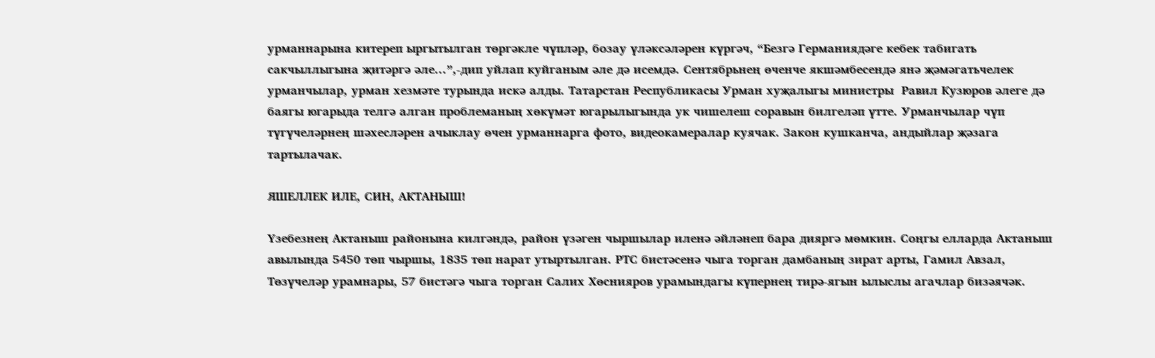урманнарына китереп ыргытылган төргәкле чүпләр, бозау үләксәләрен күргәч, “Безгә Германиядәге кебек табигать сакчыллыгына җитәргә әле...”,-дип уйлап куйганым әле дә исемдә. Сентябрьнең өченче якшәмбесендә янә җәмәгатьчелек урманчылар, урман хезмәте турында искә алды. Татарстан Республикасы Урман хуҗалыгы министры  Равил Кузюров әлеге дә баягы югарыда телгә алган проблеманың хөкүмәт югарылыгында ук чишелеш соравын билгеләп үтте. Урманчылар чүп түгүчеләрнең шәхесләрен ачыклау өчен урманнарга фото, видеокамералар куячак. Закон кушканча, андыйлар җәзага тартылачак.

ЯШЕЛЛЕК ИЛЕ, СИН, АКТАНЫШ!

Үзебезнең Актаныш районына килгәндә, район үзәген чыршылар иленә әйләнеп бара дияргә мөмкин. Соңгы елларда Актаныш авылында 5450 төп чыршы, 1835 төп нарат утыртылган. РТС бистәсенә чыга торган дамбаның зират арты, Гамил Авзал, Төзүчеләр урамнары, 57 бистәгә чыга торган Салих Хөснияров урамындагы күпернең тирә-ягын ылыслы агачлар бизәячәк.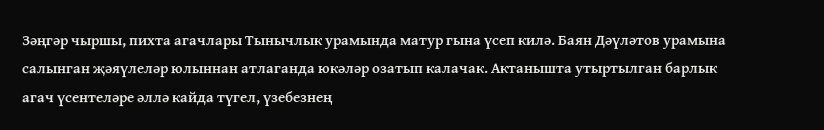Зәңгәр чыршы, пихта агачлары Тынычлык урамында матур гына үсеп килә. Баян Дәүләтов урамына салынган җәяүлеләр юлыннан атлаганда юкәләр озатып калачак. Актанышта утыртылган барлык агач үсентеләре әллә кайда түгел, үзебезнең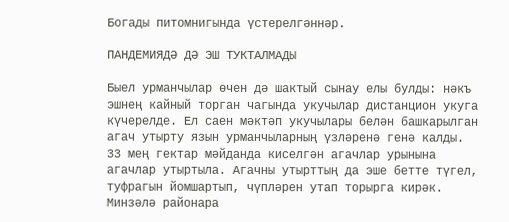Богады питомнигында үстерелгәннәр.

ПАНДЕМИЯДӘ ДӘ ЭШ ТУКТАЛМАДЫ

Быел урманчылар өчен дә шактый сынау елы булды: нәкъ эшнең кайный торган чагында укучылар дистанцион укуга күчерелде. Ел саен мәктәп укучылары белән башкарылган агач утырту язын урманчыларның үзләренә генә калды. 33 мең гектар мәйданда киселгән агачлар урынына агачлар утыртыла. Агачны утырттың да эше бетте түгел, туфрагын йомшартып, чүпләрен утап торырга кирәк. Минзәлә районара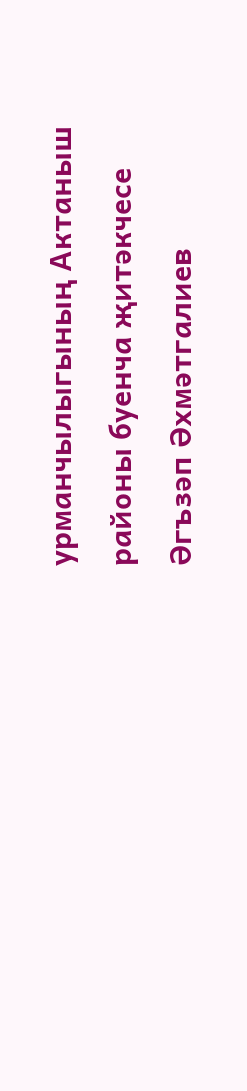урманчылыгының Актаныш районы буенча җитәкчесе Әгъзәп Әхмәтгалиев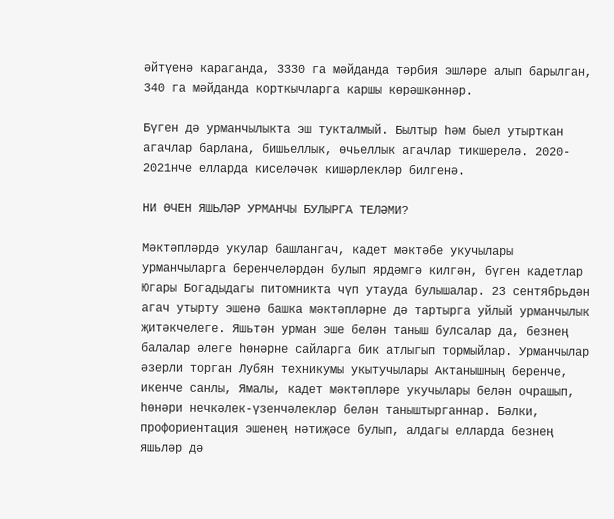әйтүенә караганда, 3330 га мәйданда тәрбия эшләре алып барылган, 340 га мәйданда корткычларга каршы көрәшкәннәр.

Бүген дә урманчылыкта эш тукталмый. Былтыр һәм быел утырткан агачлар барлана, бишьеллык, өчьеллык агачлар тикшерелә. 2020- 2021нче елларда киселәчәк кишәрлекләр билгенә.

НИ ӨЧЕН ЯШЬЛӘР УРМАНЧЫ БУЛЫРГА ТЕЛӘМИ?

Мәктәпләрдә укулар башлангач, кадет мәктәбе укучылары урманчыларга беренчеләрдән булып ярдәмгә килгән, бүген кадетлар Югары Богадыдагы питомникта чүп утауда булышалар. 23 сентябрьдән агач утырту эшенә башка мәктәпләрне дә тартырга уйлый урманчылык җитәкчелеге. Яшьтән урман эше белән таныш булсалар да, безнең балалар әлеге һөнәрне сайларга бик атлыгып тормыйлар. Урманчылар әзерли торган Лубян техникумы укытучылары Актанышның беренче, икенче санлы, Ямалы, кадет мәктәпләре укучылары белән очрашып, һөнәри нечкәлек-үзенчәлекләр белән таныштырганнар. Бәлки, профориентация эшенең нәтиҗәсе булып, алдагы елларда безнең яшьләр дә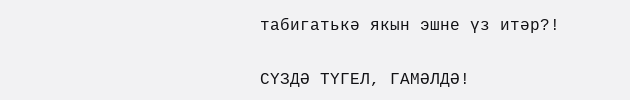табигатькә якын эшне үз итәр?!

СҮЗДӘ ТҮГЕЛ, ГАМӘЛДӘ!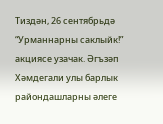Тиздән, 26 сентябрьдә “Урманнарны саклыйк!” акциясе узачак. Әгъзәп Хәмдегали улы барлык райондашларны әлеге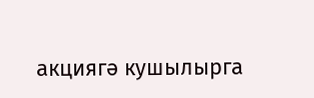акциягә кушылырга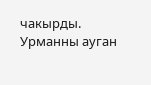чакырды. Урманны ауган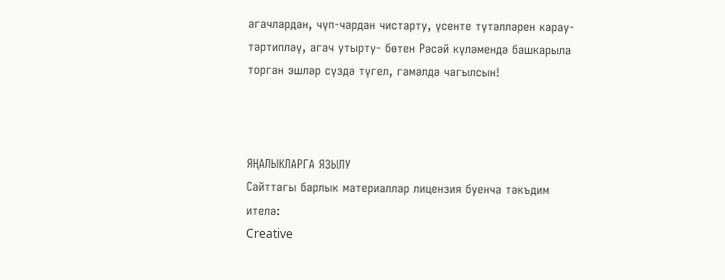агачлардан, чүп-чардан чистарту, үсенте түтәлләрен карау-тәртипләү, агач утырту- бөтен Рәсәй күләмендә башкарыла торган эшләр сүздә түгел, гамәлдә чагылсын!



ЯҢАЛЫКЛАРГА ЯЗЫЛУ
Сайттагы барлык материаллар лицензия буенча тәкъдим ителә:
Creative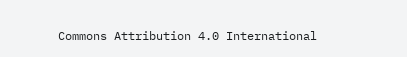Commons Attribution 4.0 International